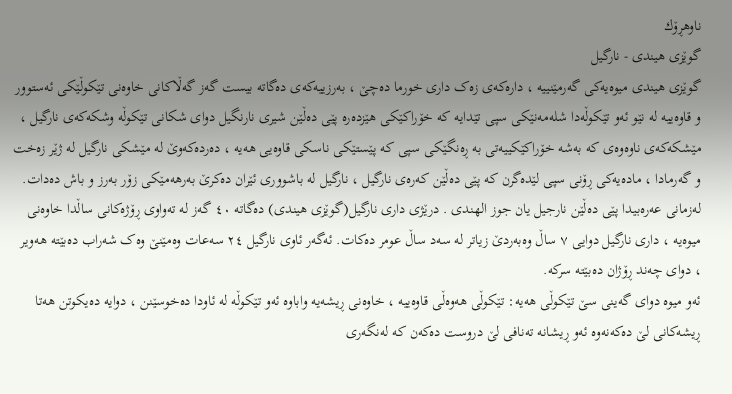ناوهڕۆك
گوێزی هیندی - نارگیل
گوێزی هیندی میوەیەکی گەرمێنییە ، دارەکەی زەک داری خورما دەچێ ، بەرزییەکەی دەگاتە بیست گەز گەڵاکانی خاوەنی تێکوڵێکی ئەستوور و قاوەییە لە نێو ئەو تێکوڵەدا شلەمەنێکی سپی تێدایە کە خۆراکێکی هێزدەرە پێی دەڵێن شیری نارنگیل دوای شکانی تێکوڵە وشکەکەی نارگیل ، مێشکەکەی ناوەوەی کە بەشە خۆراکێکییەتی بە ڕەنگێکی سپی کە پێستێکی ناسکی قاوەیی هەیە ، دەردەکەوێ لە مێشکی نارگیل لە ژێر زەخت و گەرمادا ، مادەیەکی ڕۆنی سپی لێدەگرن کە پێی دەڵێن کەرەی نارگیل ، نارگیل لە باشووری ئێران دەکرێ بەرهەمێکی زۆر بەرز و باش دەدات.
لەزمانی عەرەبیدا پێی دەڵێن نارجیل یان جوز الهندی . درێژی داری نارگیل(گوێزی هیندی) دەگاتە ٤٠ گەز لە تەواوی ڕۆژەکانی ساڵدا خاوەنی میوەیە ، داری نارگیل دوایی ٧ ساڵ وەبەردێ زیاتر لە سەد ساڵ عومر دەکات. ئەگەر ئاوی نارگیل ٢٤ سەعات وەمێنێ وەک شەراب دەبێتە هەویر ، دوای چەند ڕۆژان دەبێتە سرکە.
ئەو میوە دوای گەینی سێ تێکوڵی هەیە: تێکوڵی هەوەڵی قاوەییە ، خاوەنی ڕیشەیە واباوە ئەو تێکوڵە لە ئاودا دەخوسێنن ، دوایە دەیکوتن هەتا ڕیشەکانی لێ دەکەنەوە ئەو ڕیشانە تەنافی لێ دروست دەکەن کە لەنگەری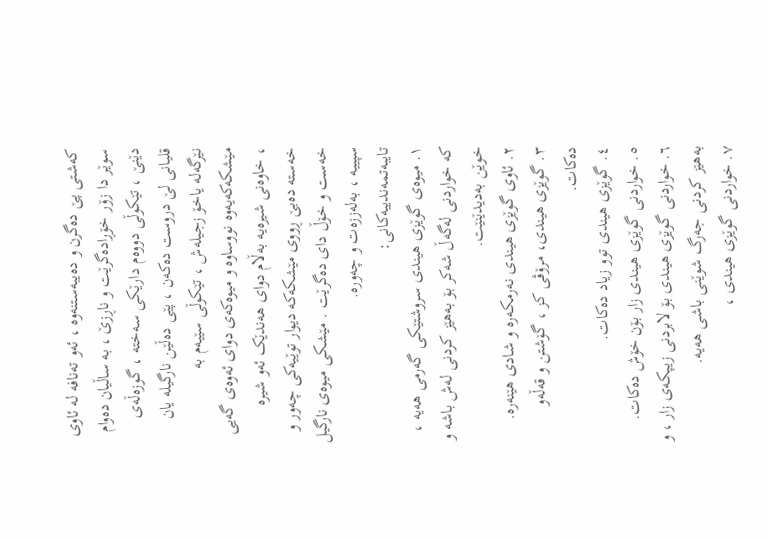کەشتی پێ دەگرن و دەیبەستنەوە ، ئەو تەنافە لە ئاوی سوێر دا زۆر خۆڕادەگرێت و ناڕزێ ، بە ساڵیان دەوام دێنێ ، تێکوڵی دووەم دارێکی سەختە ، گوزەڵەی قلیانی لێ دروست دەکەن ، پێی دەڵێن نارگیلە یان نێرگەلە یاخۆ زجیلەش ، تێکوڵی سێیەم بە مێشکەکەیەوە نووساوە و میوەکەی دوای ئەوەی گەیی ، خاوەنی شیرەیە بەڵام دوای هەندێک ئەو شیرە خەستە دەبێ ڕووی مێشکەکە دیوار توێیەکی چەور و خەست و خۆڵ دای دەگرێت . مێشکی میوەی نارگیل سپییە ، بەلەززەت و چەورە.
تایبەتمەندییەکانی:
١. میوەی گوێزی هیندی سروشتێکی گەرمی هەیە ، کە خواردنی لەگەڵ شەکر بۆ بەهێز کردنی لەش باشە و خوێن بەدیدێنێت.
٢. ئاوی گوێزی هیندی نەرمکەرە و شادی هێنەرە.
٣. گوێزی هیندی، مرۆڤی کز ، گۆشتن و قەڵەو دەکات.
٤. گوێزی هیندی توو زیاد دەکات.
٥. خواردنی گوێزی هیندی زار بۆن خۆش دەکات.
٦. خواردنی گوێزی هیندی بۆ لابردنی زیپکەی زار ، و بەهێز کردنی جەرگ شوێنی باشی هەیە.
٧. خواردنی گوێزی هیندی ،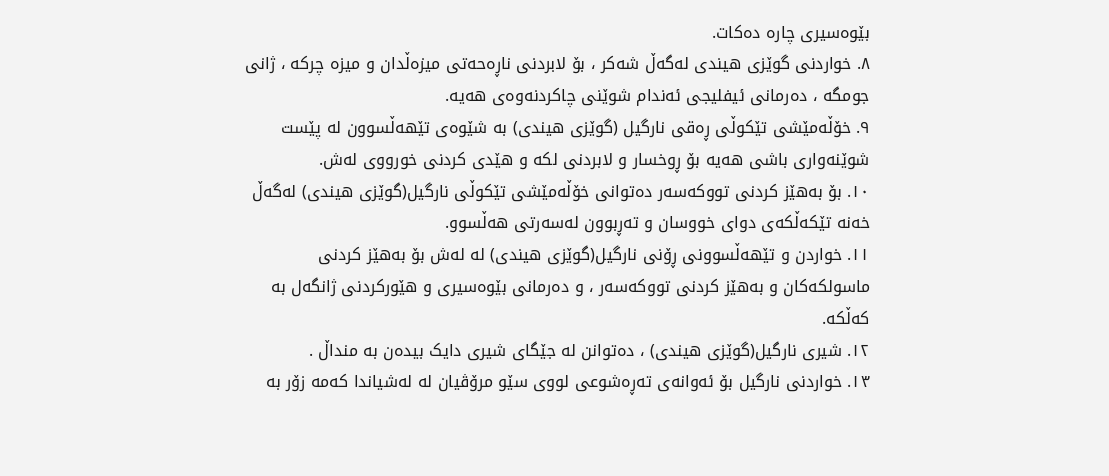بێوەسیری چارە دەکات.
٨. خواردنی گوێزی هیندی لەگەڵ شەکر ، بۆ لابردنی ناڕەحەتی میزەڵدان و میزە چرکە ، ژانی جومگە ، دەرمانی ئیفلیجی ئەندام شوێنی چاکردنەوەی هەیە.
٩. خۆڵەمێشی تێکوڵی ڕەقی نارگیل (گوێزی هیندی) بە شێوەی تێهەڵسوون لە پێست شوێنەواری باشی هەیە بۆ ڕوخسار و لابردنی لکە و هێدی کردنی خورووی لەش.
١٠. بۆ بەهێز کردنی تووکەسەر دەتوانی خۆڵەمێشی تێکوڵی نارگیل(گوێزی هیندی) لەگەڵ خەنە تێکەڵکەی دوای خووسان و تەڕبوون لەسەرتی هەڵسوو.
١١. خواردن و تێهەڵسوونی ڕۆنی نارگیل(گوێزی هیندی) لە لەش بۆ بەهێز کردنی ماسولکەکان و بەهێز کردنی تووکەسەر ، و دەرمانی بێوەسیری و هێورکردنی ژانگەل بە کەڵکە.
١٢. شیری نارگیل(گوێزی هیندی) ، دەتوانن لە جێگای شیری دایک بیدەن بە منداڵ .
١٣. خواردنی نارگیل بۆ ئەوانەی تەڕەشوعی لووی سێو مرۆڤیان لە لەشیاندا کەمە زۆر بە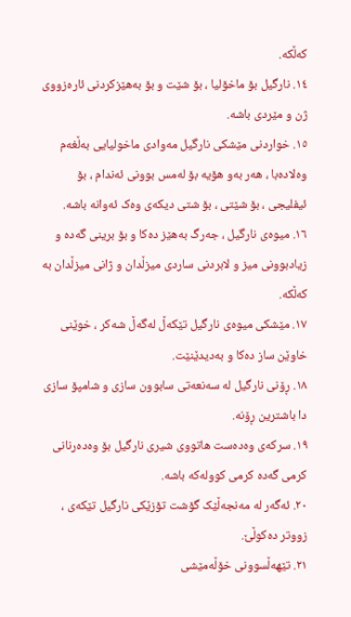کەڵکە.
١٤. نارگیل بۆ ماخۆلیا ، بۆ شێت و بۆ بەهێزکردنی ئارەزووی ژن و مێردی باشە.
١٥. خواردنی مێشکی نارگیل مەوادی ماخولیایی بەڵغەم وەلادەبا ، هەر بەو هۆیە بۆ لەمس بوونی ئەندام ، بۆ ئیفلیجی ، بۆ شێتی ، بۆ شتی دیکەی وەک ئەوانە باشە.
١٦. میوەی نارگیل ، جەرگ بەهێز دەکا و بۆ برینی گەدە و زیادبوونی میز و لابردنی ساردی میزڵدان و ژانی میزڵدان بە کەڵکە.
١٧. مێشکی میوەی نارگیل تێکەڵ لەگەڵ شەکر ، خوێنی خاوێن ساز دەکا و بەدیدێنێت.
١٨. ڕۆنی نارگیل لە سەنعەتی سابوون سازی و شامپۆ سازی دا باشترین ڕۆنە.
١٩. سرکەی وەدەست هاتووی شیری نارگیل بۆ وەدەرنانی کرمی گەدە کرمی کوولەکە باشە.
٢٠. ئەگەر لە مەنجەڵێک گۆشت تۆزێکی نارگیل تێکەی ، زووتر دەکوڵێ.
٢١. تێهەڵسوونی خۆڵەمێشی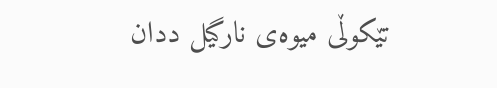تێکوڵی میوەی نارگیل ددان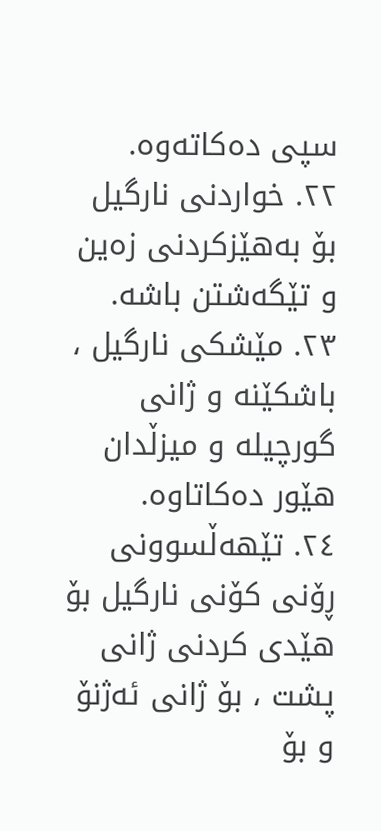سپی دەکاتەوە.
٢٢. خواردنی نارگیل بۆ بەهێزکردنی زەین و تێگەشتن باشە.
٢٣. مێشکی نارگیل ، باشکێنە و ژانی گورچیلە و میزڵدان هێور دەکاتاوە.
٢٤. تێهەڵسوونی ڕۆنی کۆنی نارگیل بۆ هێدی کردنی ژانی پشت ، بۆ ژانی ئەژنۆ و بۆ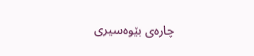چارەی بێوەسیری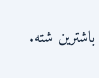باشترین شتە.